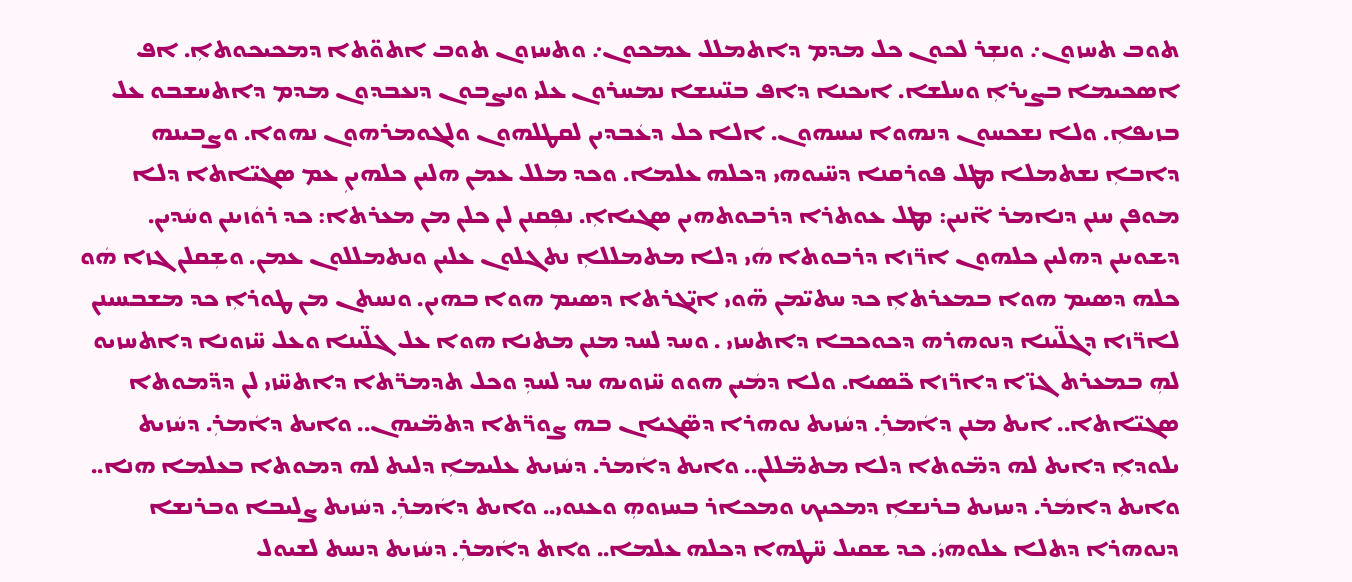ܬܘܒ ܬܚܙܘܢ܇ ܘܢܫܼܪ ܠܟܘܢ ܟܠ ܡܕܡ ܕܐܬܡܠܠ ܥܡܟܘܢ܇ ܘܬܚܙܘܢ ܬܘܒ ܐܬܘ̈ܬܐ ܕܡܟܝܟܘܬܐܼ. ܐܦ ܐܣܟܝܡܐ ܒܨܝܪܐܼ ܘܚܠܫܐ. ܐܝܟܢܐ ܕܐܦ ܒܢ̈ܝܢܫܐ ܢܡܚܪܘܢ ܥܠܝ ܘܢܨܒܘܢ ܕܢܥܒܕܘܢ ܡܕܡ ܕܐܬܚܫܒܘ ܥܠ ܒܙܝܦܐܼ. ܘܠܐ ܢܫܟܚܘܢ ܕܢܗܘܐ ܢܝܚܗܘܢ. ܐܠܐ ܟܠ ܕܥܿܒܕܝܢ ܠܩܛܠܗܘܢ ܘܠܓܘܡܪܗܘܢ ܢܗܘܐ. ܘܨܒܝܢܗ ܕܐܒܐܼ ܢܫܬܡܠܐ ܡܛܠ ܦܘܪܩܢܐ ܕܚ̈ܝܘܗܝ ܕܟܠܗ ܥܠܡܐ. ܘܟܕ ܡܠܠ ܥܡܢ ܗܠܝܢ ܟܠܗܝܢܼ ܥܡ ܣܓܝ̈ܐܬܐ ܕܠܐ ܡܘܦܢ ܚܢܢ ܕܢܐܡܪ ܐ̈ܢܝܢ: ܡܛܠ ܥܘܬܪܐ ܕܪܒܘܬܗܝܢ ܣܓܝܐܐܼ. ܢܦܼܩܢܢ ܠܢ ܟܠܢ ܡܢ ܡܥܪܬܐ: ܟܕ ܪܘܿܙܝܢܢ ܘܚܿܕܝܢ. ܕܫܘܝܢܢ ܕܗܠܝܢ ܟܠܗܘܢ ܐܪ̈ܙܐ ܕܪܒܘܬܐ ܗܿܝ ܕܠܐ ܡܬܡܠܠܐܼ ܢܬܓܠܘܢ ܥܠܝܢ ܘܢܬܡܠܠܘܢ ܥܡܢ. ܘܫܼܩܠܢ ܓܙܐ ܗܿܘ ܟܠܗ ܕܣܝܡ ܗܘܐ ܒܡܥܪܬܐܼ ܟܕ ܚܬܝ̈ܡܢ ܗ̈ܘܝ ܐܝ̈ܓܪܬܐ ܕܣܝܡ ܗܘܐ ܒܗܝܢ. ܘܢܚܬܢ ܡܢ ܛܘܪܐܼ ܟܕ ܡܫܒܚܝܢܢ ܠܐܪ̈ܙܐ ܕܓܠ̈ܝܢܐ ܕܢܘܗܪܗ ܕܟܘܟܒܐ ܕܐܬܚܙܝ . ܘܚܕ ܠܚܕ ܡܢܢ ܡܬܢܐ ܗܘܐ ܥܠ ܓܠ̈ܝܢܐ ܘܥܠ ܚ̈ܙܘܢܐ ܕܐܬܚܙܝܘ ܠܗܼ ܒܡܥܪܬ ܓܙ̈ܐ ܕܐܪ̈ܙܐ ܟ̈ܣܝܐ. ܘܠܐ ܕܡܿܝܢ ܗܘܘ ܚ̈ܙܘܝܗ ܚܕ ܠܚܕܼ ܘܟܠ ܬܕܡܪ̈ܬܐ ܕܐܬܚ̈ܙܝ ܠܢ ܕܕ̈ܡܘܬܐ ܣܓܝ̈ܐܬܐ.. ܐܝܬ ܡܢܢ ܕܐܿܡܪܼ. ܕܚܿܙܝܬ ܢܘܗܪܐ ܕܣ̈ܓܝܐܢ ܒܗ ܨܘܪ̈ܬܐ ܕܬܡ̈ܝܗܢ.. ܘܐܝܬ ܕܐܿܡܪܼ. ܕܚܿܙܝܬ ܝܠܘܕܐܼ ܕܐܝܬ ܠܗ ܕܡ̈ܘܬܐ ܕܠܐ ܡܬܡ̈ܠܠܢ.. ܘܐܝܬ ܕܐܿܡܪ. ܕܚܿܙܝܬ ܥܠܝܡܐܼ ܕܠܝܬ ܠܗ ܕܡܘܬܐ ܒܥܠܡܐ ܗܢܐ.. ܘܐܝܬ ܕܐܡܿܪ. ܕܚܙܝܬ ܒܪܢܫܐܼ ܕܡܟܝܟ ܘܡܟܐܪ ܒܚܙܘܗܼ ܘܥܢܘܝ.. ܘܐܝܬ ܕܐܿܡܪܼ. ܕܚܿܙܝܬ ܨܠܝܒܐ ܘܒܪܢܫܐ ܕܢܘܗܪܐ ܕܬܠܐ ܥܠܘܗܝܿ. ܟܕ ܫܩܝܠ ܚ̈ܛܗܐ ܕܟܠܗ ܥܠܡܐ.. ܘܐܬ ܕܐܿܡܪܼ. ܕܚܿܙܝܬ ܕܢܚܬ ܠܫܝܘܠ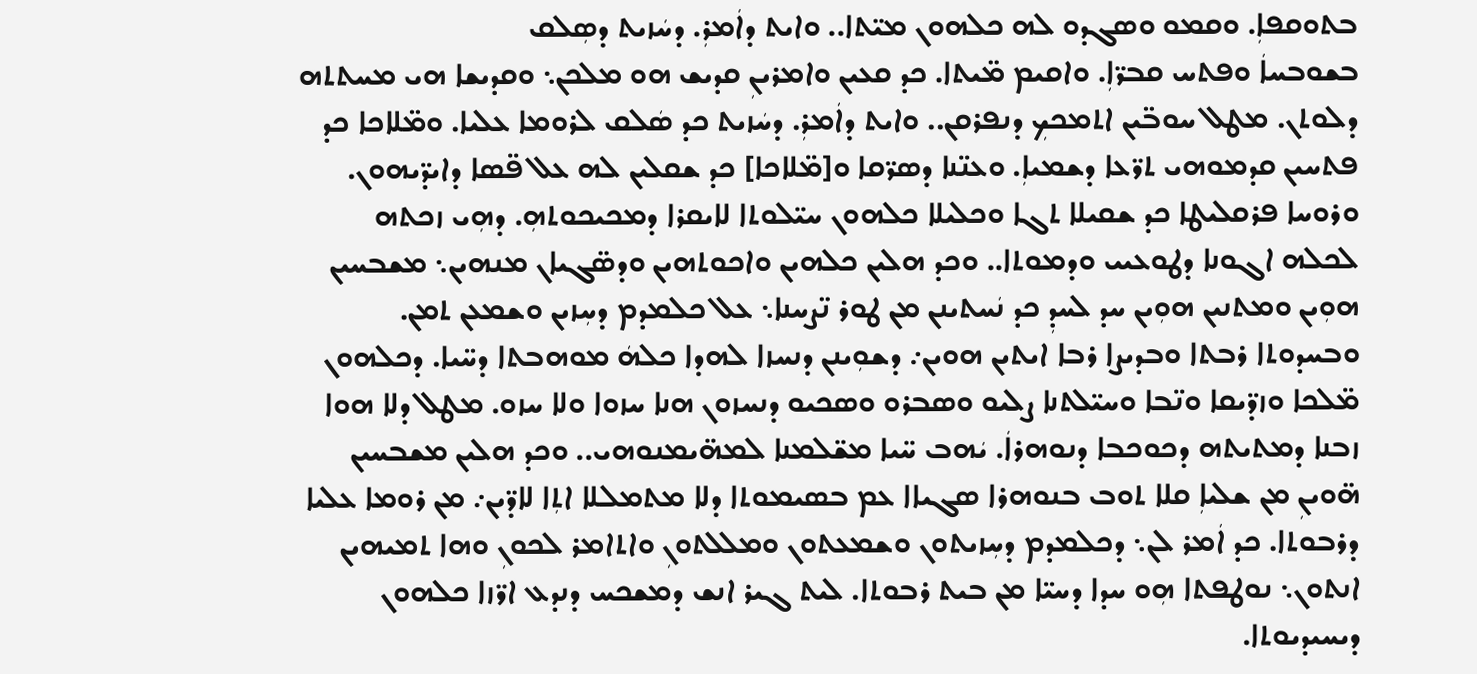ܒܬܘܩܦܐܼ. ܘܩܡܘ ܘܣܓܕܘ ܠܗ ܟܠܗܘܢ ܡܝ̈ܬܐ.. ܘܐܝܬ ܕܐܿܡܪܼ. ܕܚܿܙܝܬ ܕܣܼܠܩ
ܒܫܘܒܚܐܿ ܘܦܬܚ ܩܒܪ̈ܐܼ. ܘܐܩܝܡ ܡ̈ܝܬܐ. ܟܕ ܩܥܝܢ ܘܐܡܪܝܢܼ ܩܕܝܫ ܗܘ ܡܠܟܢ܆ ܘܩܕܝܫܐ ܗܝ ܡܚܬܬܗ ܕܠܘܬܢ. ܡܛܠ ܚܘܒ̈ܝܢ ܐܬܡܟܟܼ ܕܢܦܪܩܢ.. ܘܐܝܬ ܕܐܿܡܪܼ. ܕܚܿܙܝܬ ܟܕ ܣܿܠܩ ܠܪܘܡܐ ܥܠܝܐ. ܘܡ̈ܠܐܟܐ ܟܕ ܦܬܚܝܢ ܩܕܡܘܗܝ ܬܪ̈ܥܐ ܕܫܡܝܐܼ. ܘܥܢ̈ܢܐ ܕܣܪ̈ܩܐ ܘ[ܡ̈ܠܐܟܐ] ܟܕ ܫܩܠܝܢ ܠܗ ܥܠ ܦ̈ܣܐ ܕܐܝܕ̈ܝܗܘܢ. ܘܪܘܚܐ ܦܪܩܠܝܛܐ ܟܕ ܫܩܝܠܐ ܬܓܐ ܘܟܠܝܠܐ ܟܠܗܘܢ ܚܝ̈ܠܘܬܐ ܠܐܝܩܪܐ ܕܡܟܝܟܘܬܗܼ. ܕܗܼܝ ܙܟܬܗ ܠܟܠܗ ܐܓܘܢܐ ܕܛܘܥܝܝ ܘܕܡܘܬܐ.. ܘܟܕ ܗܠܝܢ ܟܠܗܝܢ ܘܐܟܘܬܗܝܢ ܘܕܣ̈ܓܝܐܢ ܡܢܗܝܢ܆ ܡܫܒܚܝܢ ܗܘܼܝܢ ܘܡܬܢܝܢ ܗܘܼܝܢ ܚܕ ܠܚܕܼ ܟܕ ܢܿܚܬܝܢܢ ܡܢ ܛܘܪ ܢ̈ܨܚܢܐ܆ ܥܠ ܟܠܡܕܡ ܕܚܼܙܝܢ ܘܫܡܥܢ ܬܡܢ. ܘܒܚܕܘܬܐ ܪܒܬܐ ܘܒܕܝܨܐ ܪܒܐ ܐܝܬܝܢ ܗܘܝܢ܇ ܕܫܘܼܝܢܢ ܕܢܚܙܐ ܠܗܕܐ ܟܠܗܿ ܡܘܗܒܬܐ ܕܚ̈ܝܐ. ܕܟܠܗܘܢ ܡ̈ܠܟܐ ܘܙܕ̈ܝܩܐ ܘܢ̈ܒܐ ܘܚܝ̈ܠܬܢܐ ܨܠܝܘ ܘܣܒܪܘ ܘܣܟܝܘ ܕܢܚܙܘܢ ܗܢܐ ܚܙܘܐ ܘܠܐ ܚܙܘ. ܡܛܠ ܕܠܐ ܗܘܐ ܙܒܢܐ ܕܡܬܝܬܗ ܕܟܘܟܒܐ ܕܢܘܗܪܐܿ. ܝܿܗܒ ܚ̈ܝܐ ܡܫ̈ܠܡܢܐ ܠܡܗ̈ܝܡܢܘܗܝ.. ܘܟܕ ܗܠܝܢ ܡܫܒܚܝܢ ܗ̈ܘܝܢܼ ܡܢ ܫܠܝܐܼ ܩܠܐ ܬܘܒ ܒܢܘܗܪܐ ܣܓܝܐܐ ܥܡ ܒܣܝܡܘܬܐ ܕܠܐ ܡܬܡܠܠܐ ܐܬܼܐ ܠܐܕ̈ܝܢ܇ ܡܢ ܪܘܡܐ ܥܠܝܐ ܕܪܒܘܬܐ. ܟܕ ܐܿܡܪ ܠܢ܆ ܕܟܠܡܕܡ ܕܚܼܙܝܬܘܢ ܘܫܡܥܬܘܢ ܘܡܠܠܬܘܢܼ ܘܐܬܐܡܪ ܠܟܘܢܼ ܘܗܐ ܬܡܝܗܝܢ ܐܢܬܘܢ܆ ܢܘܛܦܬܐ ܗܼܘ ܚܕܐ ܕܚܝ̈ܐ ܡܢ ܒܝܬ ܪܒܘܬܐ. ܠܝܬ ܓܝܪ ܐܢܫ ܕܡܫܟܚ ܕܢܕܥ ܐܪ̈ܙܐ ܟܠܗܘܢ ܕܝܚܝܕܝܘܬܐ.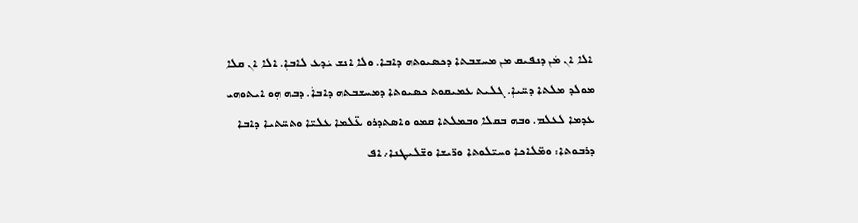ܐܠܐ ܐܢ ܡܿܢ ܕܢܦܝܩ ܡܢ ܡܚܫܒܬܐ ܕܟܣܝܘܬܗ ܕܐܒܐ. ܘܠܐ ܐܢܫ ܝܿܕܥ ܠܐܒܐܼ. ܐܠܐ ܐܢ ܩܠܐ ܡܘܠܕ ܡܠܬܐ ܕܚ̈ܝܐܼ. ܓܠܝܬ ܥܡܝܩܘܬ ܟܣܝܘܬܐ ܕܡܚܫܒܬܗ ܕܐܒܐܿ. ܕܒܗ ܗܼܘ ܐܝܬܘܗܝ
ܥܕܡܐ ܠܥܠܡ. ܘܒܗ ܒܩܠܐ ܘܒܡܠܬܐ ܩܡܘ ܘܐܣܬܕܪܘ ܥ̈ܠܡܐ ܥܠܝ̈ܐ ܘܬܚ̈ܬܝܐ ܕܐܒܐ ܕܪܒܘܬܐ: ܘܡ̈ܠܐܟܐ ܘܚܝ̈ܠܘܬܐ ܘܪ̈ܝܫܐ ܘܫ̈ܠܝܛܢܐ܇ ܐܦ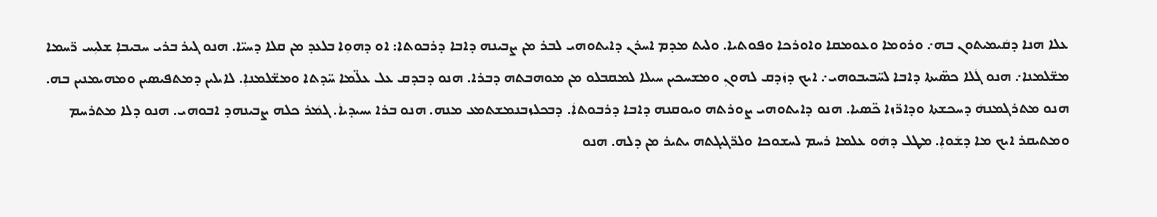ܥܠܐ ܗܢܐ ܕܩܿܝܡܝܬܘܢ ܒܗ܇ ܘܪܘܡܐ ܘܥܘܡܩܐ ܘܐܘܪܟܐ ܘܦܘܬܝܐ. ܘܠܝܬ ܡܕܡ ܐܚܪܢ ܕܐܝܬܘܗܝ ܠܒܪ ܡܢ ܨܒܝܢܗ ܕܐܒܐ ܕܪܒܘܬܐ: ܐܘ ܕܗܘܼܐ ܒܠܥܕ ܡܢ ܩܠܐ ܕܚܝ̈ܐ. ܗܢܘ ܓܝܪ ܒܪܝ ܚܒܝܒܐܼ ܫܠܝܼܚ ܪ̈ܚܡܐ ܡܫ̈ܠܡܢܐ܇ ܗܢܘ ܓܿܠܐ ܟܣ̈ܝܬܐ ܕܐܒܐ ܠܚ̈ܒܝܒܘܗܝ܇ ܐܝܟ ܕܙܿܕܩ ܠܗܘܢܼ ܘܡܫܚܟܝܢ ܚܝܠܐ ܠܡܩܒܠܘ ܡܢ ܡܘܗܒܬܗ ܕܒܪܐ. ܗܢܘ ܕܒܕܩ ܥܠ ܥܠ̈ܡܐ ܚ̈ܕܬܐ ܘܡܫ̈ܠܡܢܐܼ. ܠܐܝܠܝܢ ܕܡܬܦܝܣܝܢ ܘܡܗܝܡܢܝܢ ܒܗ. ܗܢܘ ܡܬܪܓܡܢܗܿ ܕܚܟܫܬܐ ܘܕܐܪ̈ܙܐ ܟ̈ܣܝܐ. ܗܢܘ ܕܐܝܬܘܗܝ ܨܘܪܬܗ ܘܝܘܩܢܗ ܕܐܒܐ ܕܪܒܘܬܐܿ. ܕܒܟܠܙܒܢܡܫܬܡܥ ܡܢܗ. ܗܢܘ ܒܪܐ ܝܚܝܕܝܐܿ. ܓܡܿܪ ܟܠܗ ܨܒܝܢܗܕ ܐܒܘܗܝ. ܗܢܘ ܕܠܐ ܡܬܪܚܡ ܘܡܬܝܩܪ ܐܝܟ ܡܐ ܕܫܿܘܐܼ. ܡܛܠ ܕܗܿܘ ܥܠܡܐ ܪܚܡ ܠܚܫܘܟܐ ܘܠܪ̈ܓܝܓܬܗ ܝܬܝܪ ܡܢ ܕܠܗ. ܗܢܘ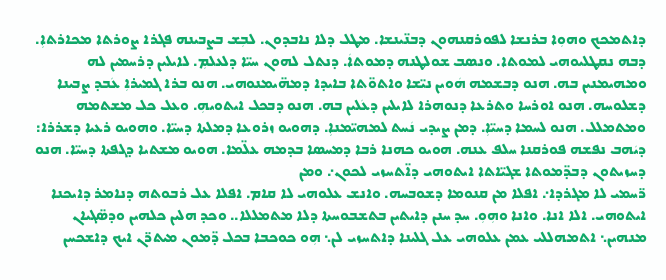ܕܐܬܡܟܟ ܘܗܘܼܐ ܒܪܢܫܐ ܠܦܘܪܩܢܗܘܢ ܕܒܢ̈ܝܢܫܐ. ܡܛܠ ܕܠܐ ܢܐܒܕܘܢ. ܠܒܼܫ ܒܨܒܝܢܗ ܦܓܪܐ ܨܘܪܬܐ ܡܟܐܪܬܐܼ. ܕܒܗ ܢܩܛܠܝܘܗܝ ܠܡܘܬܐ. ܘܢܣܒ ܫܘܠܛܢܗ ܕܡܘܬܐܿ. ܕܢܬܠ ܠܗܘܢ ܚܝ̈ܐ ܕܠܥܠܡܼ. ܠܐܝܠܝܢ ܕܪܚܡܝܢ ܠܗ ܘܡܗܝܡܢܝܢ ܒܗ. ܗܢܘ ܕܒܫܡܗ ܗܿܘܝܢ ܢܝ̈ܫܐ ܘܐܬܘ̈ܬܐ ܒܐܝܕܐ ܕܡܗ̈ܝܡܢܘܗܝ. ܗܢܘ ܒܪܐ ܓܡܝܪܐܼ ܥܿܒܕ ܨܒܝܢܐ ܕܫܠܘܚܗ. ܗܢܘ ܐܘܪܚܐ ܘܬܪܥܐ ܕܢܘܗܪܐ ܠܐܝܠܝܢ ܕܥܿܠܝܢ ܒܗ. ܗܢܘ ܕܒܟܠ ܐܝܬܘܝܗܼ. ܘܥܠ ܟܠ ܡܫܬܡܗ ܘܡܬܡܠܠ. ܗܢܘ ܠܚܡܐ ܕܚܝ̈ܐܼ. ܕܡܢ ܨܝܕܝ ܢܿܚܬ ܠܡܗܝ̈ܡܢܐܼ. ܕܗܘܝܘ ܙܪܘܥܐ ܕܡܠܬܐ ܕܚܝ̈ܐ. ܘܗܘܝܘ ܪܥܝܐ ܕܫܪܪܐ: ܕܝܿܗܒ ܢܦܫܗ ܦܘܪܩܢܐ ܚܠܦ ܥܢܗ. ܗܘܝܘ ܟܗܢܐ ܪܒܐ ܕܡܚܣܐ ܒܕܡܗ ܥܠ̈ܡܐ. ܗܘܝܘ ܡܫܬܝܐ ܕܓܦܬܐ ܕܚܝ̈ܐ. ܗܢܘ ܕܚܙܝܬܘܢ ܕܒܕ̈ܡܘܬܐ ܫܓܝ̈ܐܬܐ ܐܝܬܘܗܝ ܕܐ̈ܬܚܙܝ ܠܟܘܢ܇ ܘܡܢ
ܪ̈ܚܡܝ ܠܐ ܡܓܪܕܐ܇ ܐܦܠܐ ܡܢ ܩܢܘܡܐ ܕܫܘܒܚܗ. ܘܐܢܫ ܥܠܘܗܝ ܠܐ ܩܐܡ. ܐܦܠܐ ܥܠ ܪܒܘܬܗ ܕܢܐܡܪ ܕܐܝܟܢܐ ܐܝܬܘܗܝ. ܐܠܐ ܐܢܐ. ܘܐܢܐ ܘܗܼܘܼ. ܚܕ ܚܢܢ ܕܐܝܬܝܢ ܒܬܫܒܘܚܬܐ ܕܠܐ ܡܬܡܠܠܐ.. ܘܟܕ ܗܠܝܢ ܟܠܗܝܢ ܘܕܣ̈ܓܝܐܢ ܡܢܗܝܢ܆ ܐܬܡܗܠܠܝ ܥܡܢ ܥܠܘܗܝ ܥܠ ܓܠܝܢܐ ܕܐܬܚܙܝ ܠܢ܆ ܗܼܘ ܟܘܟܒܐ ܒܟܠ ܕ̈ܡܘܢ ܡܝܬܪ̈ܢ ܐܝܟ ܕܐܫܟܚܢ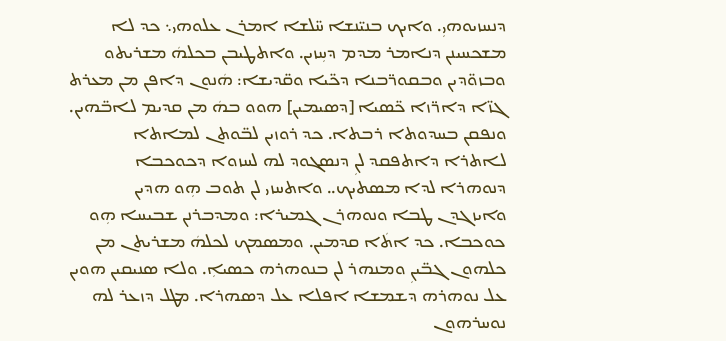ܕܢܚܙܝܘܗܝܼ. ܘܐܝܟ ܒܢܝ̈ܢܫܐ ܚ̈ܠܫܐ ܐܡܪܢ ܥܠܘܗܝ܆ ܟܕ ܠܐ ܡܫܟܚܝܢܢ ܕܢܐܡܪ ܡܕܡ ܕܚܼܙܝܢ. ܘܐܬܛܝܒܢ ܒܟܠܗܿ ܡܫܪܝܬܘ ܘܒܙܘ̈ܕܝܢ ܘܒܩܘܪ̈ܒܢܐ ܕܟ̈ܝܐ ܘܩ̈ܕܝܫܐ: ܗܿܢܘܢ ܕܐܦܢ ܡܢ ܡܥܪܬ ܓܙ̈ܐ ܕܐܪ̈ܙܐ ܟ̈ܣܝܐ [ܕܣܝܡܝܢ] ܗܘܘ ܒܗܿ ܡܢ ܩܕܝܡ ܠܐܒ̈ܗܝܢ. ܘܢܦܩܢ ܒܚܕܘܬܐ ܪܒܬܐ. ܟܕ ܪܘܙܝܢ ܠܒ̈ܘܬܢ ܠܡܐܬܐ ܠܐܬܪܐ ܕܐܬܦܩܕ ܠܢܼ ܕܢܣܓܘܕ ܠܗ ܠܚܙܘܐ ܕܟܘܟܒܐ ܕܢܘܗܪܐ ܠܕܐ ܡܣܬܝܟ.. ܘܐܬܚܙܝ ܠܢ ܬܘܒ ܗܼܘ ܗܕܝܢ ܘܐܝܙܓܕܢ ܛܒܐ ܘܢܘܗܪܢ ܓܡܝܪܐ: ܘܡܕܒܪܢܢ ܫܒܝܚܐ ܗܼܘ ܟܘܟܒܐ. ܟܕ ܐܬܿܐ ܩܕܡܝܢ. ܘܡܣܡܟ ܠܟܠܗܿ ܡܫܪܝܬܢ ܡܢ ܟܠܗܘܢ ܓܒ̈ܝܢܼ ܘܡܢܗܪ ܠܢ ܒܢܘܗܪܗ ܟܣܝܐܼ. ܘܠܐ ܣܢܝܩܝܢ ܗܘܝܢ ܥܠ ܢܘܗܪܗ ܕܫܡܫܐ ܐܦܠܐ ܥܠ ܕܣܗܪܐ. ܡܛܠ ܕܙܥܪ ܠܗ ܢܘܚܪܗܘܢ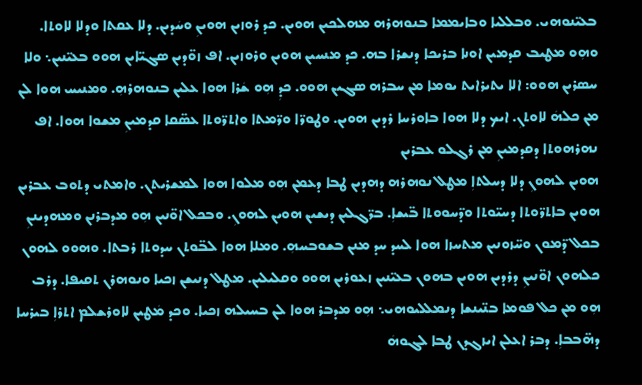ܒܥܝ̈ܢܘܗܝ. ܘܒܠܠܝܐ ܘܒܐܝܡܡܐ ܒܢܘܗܪܗ ܡܗܠܟܝܢ ܗܘܝܢ. ܟܕ ܪܘܙܝܢ ܗܘܝܢܼ ܘܚܿܕܝܢ. ܕܠܐ ܥܩܬܐ ܘܕܠܐ ܠܐܘܬܐ. ܘܗܼܘ ܡܛܝܒ ܩܕܡܝܢ ܐܘܢܐ ܒܪܝܟܐ ܕܢܫܪܐ ܒܗ. ܟܕ ܡܢܚܝܢ ܗܘܝܢ ܘܪܘܙܝܢ. ܐܦ ܙܘ̈ܕܝܢ ܣܓܝ̈ܐܝܢ ܗܘܘ ܒܥܝ̈ܢܝܢ܆ ܘܠܐ ܚܣܪܝܢ ܗܘܘ: ܐܠܐ ܝܬܝܪܐܝܬ ܝܘܡܐ ܡܢ ܚܒܪܗ ܣܓܝܢ ܗܘܘ. ܟܕܼ ܗܼܘ ܫܿܪܐ ܗܘܐ ܥܠܝܢ ܒܢܘܗܪܗܼ. ܘܡܢܝܚ ܗܘܐ ܠܢ ܡܢ ܟܠܗܿ ܠܐܘܬܢܼ. ܐܝܟ ܕܠܐ ܗܘܐ ܒܐܘܪܚܐ ܪܕܝܢ ܗܘܝܢ. ܘܛܘܪ̈ܐ ܘܪ̈ܡܬܐ ܘܐܬܪ̈ܘܬܐ ܥܣ̈ܩܐ ܩܕܡܝܢܼ ܡܫܘܐ ܗܘܐ. ܐܦ ܢܗܪܗܘܬܐ ܕܩܕܡܝܢܼ ܡܢ ܪܓܠܘ ܥܒܪܝܢ
ܗܘܝܢ ܠܗܘܢܼ ܕܠܐ ܕܚܠܬܐܼ ܡܛܠ ܢܘܗܪܗ ܕܗܕܝܢ ܛܒܐ ܕܥܡܢ ܗܼܘ ܡܠܘܐ ܗܘܐ ܠܡܫܪܝܬܢ. ܘܐܡܬܝ ܕܬܘܒ ܥܒܪܝܢ ܗܘܝܢ ܒܐܬܪ̈ܘܬܐ ܕܚܝ̈ܘܬܐ ܘܕ̈ܚܘܘܬܐ ܒ̈ܝܫܐܼ. ܒܪ̈ܓܠܝܢ ܕܝܫܝܢ ܗܘܝܢ ܠܗܘܢܼ. ܘܒܟܠ ܐܘ̈ܢܝܢ ܗܼܘ ܡܕܒܪܢܢ ܘܡܗܕܝܢܢܼ ܒܟܠ ܕ̈ܡܘܢ ܘܚ̈ܙܘܢܝܢ ܡܬܚܙܐ ܗܘܐ ܠܚܕ ܚܕ ܡܢܢ ܒܫܘܒܚܗܼ. ܘܡܠܐ ܗܘܐ ܠܒ̈ܘܬܢ ܚܕܘܬܐ ܪܒܬܐ. ܘܗܘܘ ܠܗܘܢ ܟܠܗܘܢ ܐܘ̈ܢܝܢܼ ܕܪܕܝܢ ܗܘܝܢ ܒܗܘܢ ܒܥܝ̈ܢܝܢ ܙܥܘܪܝܢ ܗܘܘ ܘܩܠܝܠܝܢ. ܡܛܠ ܕܢܝܫܢ ܙܟܝܐ ܘܢܘܗܪܢ ܬܩܝܦܐ. ܕܪܒ ܗܼܘ ܡܢ ܟܠ ܦܘܡܐ ܒܢ̈ܝܢܫܐ ܕܢܡܠܠܝܘܗܝ܆ ܗܼܘ ܡܕܒܪ ܗܘܐ ܠܢ ܒܚܝܠܗ ܙܟܝܐ. ܘܟܕ ܡܿܛܝܢ ܠܐܘܪܫܠܡ ܐܬܪܐܼ ܒܝܪܚܐ ܕܗ̈ܒܒܐܼ. ܕܒܪ ܐܥܠܢ ܐܝܙܓܕܢ ܛܒܐ ܠܓܘܗܿ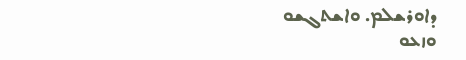ܕܐܘܪܫܠܡ. ܘܐܫܬܓܫܘ ܘܙܥܘ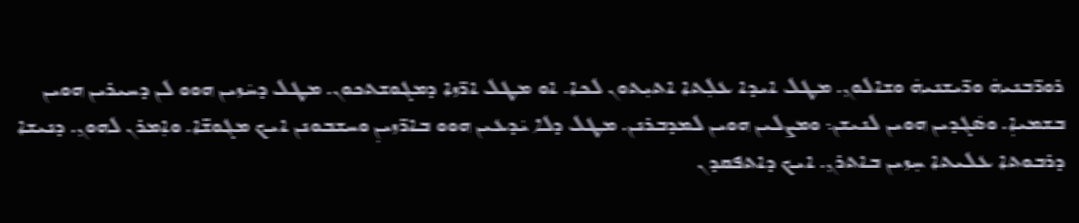ܪܘܪ̈ܒܢܝܗܿ ܘܪ̈ܝܫܢܝܗܿ ܘܫܐܠܘܢܼ. ܡܛܠ ܐܝܕܐ ܥܠܼܬܐ ܐܬܝܼܬܘܢ ܠܟܐ. ܐܘ ܡܛܠ ܐܪ̈ܙܐ ܕܡܓܘܫܬܟܘܢ. ܡܛܠ ܕܚܿܙܝܢ ܗܘܘ ܠܢ ܕܚܝܪܝܢ ܗܘܝܢ ܒܫܡܝܐܼ. ܘܣܿܓܕܝܢ ܗܘܝܢ ܠܢܝܫܢ܆ ܘܡܨܠܝܢ ܗܘܝܢ ܠܡܕܒܪܢܢ. ܡܛܠ ܕܠܐ ܝܿܕܥܝܢ ܗܘܘ ܒܐܪ̈ܙܝܢܼ ܘܚܫܒܘܢܢ ܐܝܟ ܡܓܘܫ̈ܐ. ܘܐܼܡܪܢ ܠܗܘܢܼ. ܕܢܝܫܐ ܕܪܒܘܬܐ ܥܠܝܬܐ ܚܼܙܝܢ ܒܐܬܪܢܼ. ܐܝܟ ܕܐܬܦܩܕܢ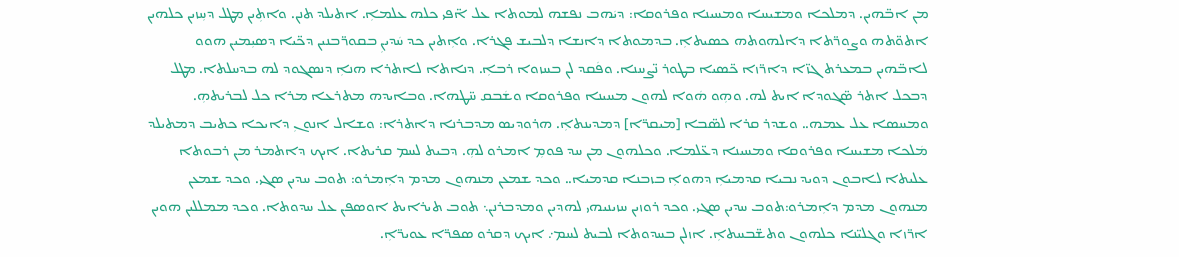ܡܢ ܐܒ̈ܗܝܢ. ܕܡܠܟܐ ܘܡܫܝܚܐ ܘܡܚܝܢܐ ܘܦܪܘܩܐ: ܕܝܿܗܒ ܢܦܫܗ ܠܡܘܬܐ ܥܠ ܐ̈ܦܝ ܟܠܗ ܥܠܡܐܼ. ܐܬܝܠܕ ܬܢܢ. ܘܐܬܼܝܢ ܡܛܠ ܕܚܼܙܝܢ ܟܠܗܝܢ ܐܬܘ̈ܬܗ ܘܨܘܪ̈ܬܐ ܕܐܠܗܘܬܗ ܟܣܝܬܐܼ. ܒܕܡܘܬܐ ܕܐܢܫܐ ܕܠܒܝܫ ܦܓܪܐ. ܘܐܼܬܝܢ ܟܕ ܚܿܕܝܢܼ ܒܩܘܪ̈ܒܢܝܢ ܕܟ̈ܝܐ ܕܣܝܼܡܝܢ ܗܘܘ ܠܐܒ̈ܗܝܢ ܒܡܥܪܬ ܓܙ̈ܐ ܕܐܪ̈ܙܐ ܟ̈ܣܝܐ ܒܛܘܪ ܢ̈ܨܚܢܐ. ܘܦܿܩܕ ܠܢ ܒܚܙܘܐ ܪܒܐܼ. ܕܢܐܬܐ ܠܐܬܪܐ ܗܢܐܼ ܕܢܣܓܘܕ ܠܗ ܒܕܚܠܬܐ. ܡܛܠ ܕܒܟܠ ܐܬܪ ܣ̈ܓܘܕܐ ܐܝܬ ܠܗ. ܘܗܼܘ ܗܿܘܐ ܠܗܘܢ ܡܚܝܢܐ ܘܦܪܘܩܐ ܘܫܿܒܩ ܚ̈ܛܗܐ. ܘܒܐܝܕܗ ܡܬܪܥܐ ܡܪܐ ܟܠ ܠܒܪܝܬܗܼ.
ܘܡܚܣܐ ܥܠ ܥܡܗ.. ܘܫܕܪ ܩܪܐ ܠܣ̈ܒܐ [ܡܝܩܪ̈ܐ] ܕܡܕܝܢܬܐܼ. ܗܪܘܕܝܣ ܡܕܒܪܢܐ ܕܐܬܪܐ: ܘܫܐܠ ܐܢܘܢܼ ܕܐܝܟܐ ܟܬܝܒ ܕܡܬܝܠܕ ܡܿܠܟܐ ܡܫܝܚܐ ܘܦܪܘܩܐ ܘܡܚܝܢܐ ܕܥ̈ܠܡܐ. ܘܟܠܗܘܢ ܡܢ ܚܕ ܦܘܡܼ ܐܡܪܘ ܠܗܼ. ܕܒܝܬ ܠܚܡ ܩܪܝܬܐ. ܐܝܟ ܕܐܬܡܪ ܡܢ ܪܒܘܬܐ ܥܠܝܬܐ ܠܐܒܘܢ ܕܘܝܕ ܢܒܝܐ ܩܕܡܝܐܼ ܕܗܘܐܼ ܒܙܒܢܐ ܩܕܡܝܐ.. ܘܟܕ ܫܡܥܢ ܡܢܗܘܢ ܡܕܡ ܕܐܼܡܪܘ: ܬܘܒ ܚܕܝܢ ܣܓܝ. ܘܟܕ ܫܡܥܢ ܡܢܗܘܢ ܡܕܡ ܕܐܼܡܪܘ:ܬܘܒ ܚܕܝܢ ܣܓܝ. ܘܟܕ ܪܘܙܝܢ ܚܙܝܢܝܗܝ ܠܗܕܝܢ ܘܡܕܒܪܢܢ܆ ܬܘܒ ܬܝܪܐܝܬ ܐܘܣܦܢ ܥܠ ܚܕܘܬܐ. ܘܟܕ ܡܡܠܠܝܢ ܗܘܝܢ ܐܪ̈ܙܐ ܘܓܠܝ̈ܢܐ ܟܠܗܘܢ ܘܬܫ̈ܒܚܬܐܼ. ܐܙܠܢ ܒܚܕܘܬܐ ܠܒܝܬ ܠܚܡ܇ ܐܝܟ ܕܩܪܘ ܣܦܪ̈ܐ ܥܘܝܪ̈ܐܼ.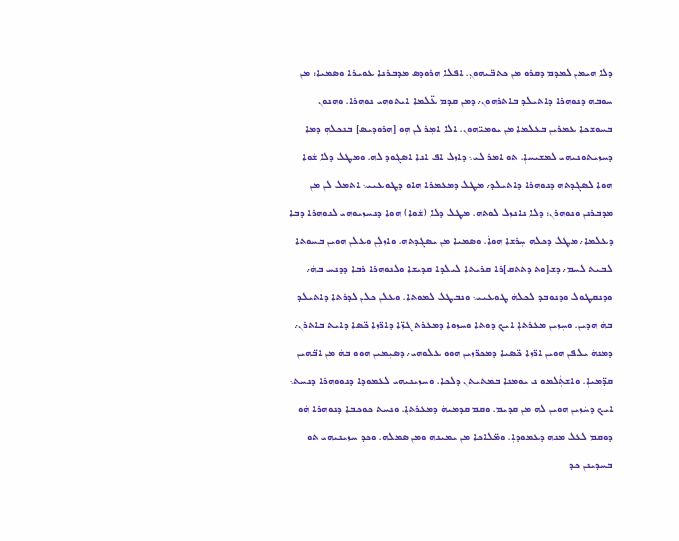ܕܠܐ ܗܝܡܢ ܠܡܕܡ ܕܩܪܘ ܡܢ ܟܬܒ̈ܝܗܘܢܼ. ܐܦܠܐ ܗܪܘܕܣ ܡܕܒܪܢܐ ܥܘܝܪܐ ܘܣܡܝܐ: ܡܢ ܚܘܒܗ ܕܢܘܗܪܐ ܕܐܬܝܠܕ ܒܐܬܪܗܘܢ܇ ܕܡܢ ܩܕܡ ܥ̈ܠܡܐ ܐܝܬܘܗܝ ܢܘܗܪܐ. ܘܗܢܘܢ ܒܚܘܫܟܐ ܥܡܪܝܢ ܒܥܠܡܐ ܡܢ ܝܘܡܝ̈ܗܘܢ. ܐܠܐ ܐܡܼܪ ܠܢ ܗܼܘ [ܗܪܘܕܝܣ] ܒܢܟܠܗܼ ܕܡܐ ܕܚܙܝܬܘܢܝܗܝ ܠܡܫܝܚܐܼ. ܬܘ ܐܡܪ ܠܝ܆ ܕܐܙܠ ܐܦ ܐܢܐ ܐܣܓܘܕ ܠܗ. ܘܡܛܠ ܕܠܐ ܫܿܘܐ ܗܘܐ ܠܣܓܕܬܗ ܕܢܘܗܪܐ ܕܐܬܝܠܕ܇ ܡܛܠ ܕܡܥܡܪܐ ܗܐܘ ܕܛܘܥܝܝ܆ ܐܬܡܠ ܠܢ ܡܢ ܡܕܒܪܢܢ ܘܢܘܗܪܢ: ܕܠܐ ܢܐܢܙܠ ܠܘܬܗ. ܡܛܠ ܕܠܐ (ܫܿܘܐ) ܗܘܐ ܕܢܚܙܝܘܗܝ ܠܢܘܗܪܐ ܕܒܐ ܕܥܠܡܐ܇ ܡܛܠ ܕܟܠܗ ܚܼܪܫܐ ܗܘܐܿ. ܘܣܡܝܐ ܡܢ ܝܣܓܕܬܗ. ܘܐܙܠܼܢ ܘܥܠܢ ܗܘܝܢ ܒܚܘܬܐ ܠܒܝܬ ܠܚܡ܇ ܕܫ[ܘܬ ܕܬܬܩ]ܪܐ ܩܪܝܬܐ ܠܝܠܕܐ ܩܕܝܫܐ ܘܠܢܘܗܪܐ ܪܒܐ ܕܕܢܚ ܒܗܿ܇ ܘܕܢܩܛܘܠ ܘܕܢܘܒܕ ܠܟܠܗܿ ܛܘܥܝܝ܆ ܘܢܒܛܠ ܠܡܘܬܐ. ܘܥܠܢ ܟܠܢ ܠܕܪܬܐ ܕܐܬܝܠܕ ܒܗܿ ܗܕܝܢ. ܘܚܼܙܝܢ ܡܥܪܬܐܼ ܐܝܟ ܕܘܬܐ ܘܚܙܘܐ ܕܡܥܪܬ ܓܙ̈ܐ ܕܐܪ̈ܙܐ ܟ̈ܣܐ ܕܐܝܬ ܒܐܬܪܢ܇
ܕܡܢܗܿ ܝܠܦܢ ܗܘܝܢ ܐܪ̈ܙܐ ܟ̈ܣܝܐ ܕܡܟܪ̈ܙܝܢ ܗܘܘ ܥܠܘܗܝ܇ ܕܣܝܼܡܝܢ ܗܘܘ ܒܗܿ ܡܢ ܐܒ̈ܗܝܢ ܩܕ̈ܡܝܐܼ. ܘܐܫܬܼܿܠܡܘ ܢ ܝܘܡܢܐ ܒܡܬܝܬܢ ܕܠܟܐ. ܘܚܙܝܢܝܗܝ ܠܥܡܘܕܐ ܕܢܘܘܗܪܐ ܕܢܚܬ܆ ܐܝܟ ܕܚܿܙܝܢ ܗܘܝܢ ܠܗ ܡܢ ܩܕܝܡ. ܘܩܡ ܩܕܡܝܗܿ ܕܡܥܪܬܐܼ. ܘܢܚܬ ܟܘܟܒܐ ܕܢܘܗܪܐ ܗܿܘ ܕܘܩܡ ܠܥܠ ܡܢܗ ܕܥܡܘܕܐܼ. ܘܡ̈ܠܐܟܐ ܡܢ ܝܡܝܢܗ ܘܡܢ ܣܡܠܗ. ܘܟܕ ܚܙܝܢܝܗܝ ܬܘ ܒܚܕܝܢܢ ܟܕ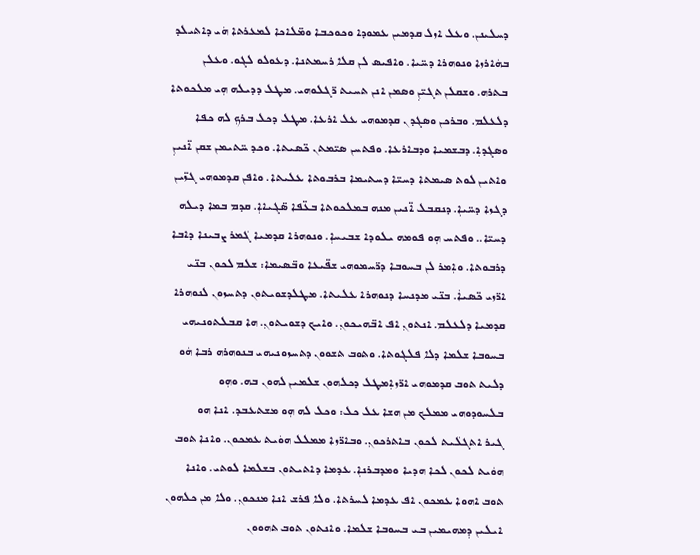ܕܚܠܝܢܢ. ܘܥܠ ܐܙܠ ܩܕܡܝܢ ܥܡܘܕܐ ܘܟܘܟܒܐ ܘܡ̈ܠܐܟܐ ܠܡܥܪܬܐ ܗܿܝ ܕܐܬܝܠܕ ܒܗܿܐܪܙܐ ܘܢܘܗܪܐ ܕܚ̈ܝܐ. ܘܐܦܝܣ ܠܢ ܩܠܐ ܪܚܡܬܢܐ. ܕܥܘܠܘ ܠܓܘ. ܘܥܠܢ ܒܬܪܗ. ܘܫܩܠܢ ܬܓܝ̈ܢܼ ܘܣܡܢ ܐܢܢ ܬܚܝܬ ܪ̈ܓܠܘܗܝ. ܡܛܠ ܕܕܝܠܗ ܗܼܝ ܡܠܟܘܬܐ ܕܠܥܠܡ. ܘܒܪܟܢ ܘܣܓܕܢ ܩܕܡܘܗܝ ܥܠ ܐܪܥܐ. ܡܛܠ ܕܟܠ ܒܪܟܼ ܠܗ ܟܦܐ ܘܣܓܕܐܼ. ܕܒܫܡܝܐ ܘܕܒܐܪܥܐ. ܘܦܬܚܢ ܣܝ̈ܡܬܢ ܟ̈ܣܝܬܐ. ܘܟܕ ܚ̈ܬܝܡܢ ܫܩܢ ܐ̈ܢܝܢܼ ܘܐܬܝܢ ܠܘܬ ܣܝܡܬܐ ܕܚܝ̈ܐ ܕܚܬܝܡܐ ܒܪܒܘܬܐ ܥܠܝܬܐ. ܘܐܦܢ ܩܕܡܘܗܝ ܓܙ̈ܝܢ ܕܓܙܐ ܕܚ̈ܝܐܼ. ܕܢܩܒܠ ܐ̈ܢܝܢ ܡܢܗ ܒܡܠܟܘܬܐ ܒܥ̈ܦܐ ܣ̈ܓܝܐܐܼ. ܩܕܡ ܒܡܐ ܕܝܠܗ ܕܚܝ̈ܐ.. ܘܦܬܚ ܗܼܘ ܦܘܡܗ ܝܠܘܕܐ ܫܒܝܚܐܼ. ܘܢܘܗܪܐ ܩܕܡܝܐ ܓܿܡܪ ܨܒܝܢܐ ܕܐܒܐ ܕܪܒܘܬܐ. ܘܐܼܡܪ ܠܢ ܒܚܘܒܐ ܕܪ̈ܚܡܘܗܝ ܫܦ̈ܝܥܐ ܘܒ̈ܣܝܡܐ: ܫܠܡ ܠܟܘܢ ܒܢ̈ܝ ܐܪ̈ܙܝ ܟ̈ܣܝܐܿ. ܒܢ̈ܝ ܡܕܢܚܐ ܕܢܘܗܪܐ ܥܠܝܬܐ. ܡܛܠܕܫܘܝܬܘܢ ܕܬܚܙܘܢ ܠܢܘܗܪܐ ܩܕܡܝܐ ܕܠܥܠܡ. ܐܢܬܘܢܼ ܐܦ ܐܒ̈ܗܝܟܘܢܼ. ܘܐܝܟ ܕܫܘܝܬܘܢܼ. ܗܐ ܩܒܠܬܘܢܝܗܝ ܒܚܘܒܐ ܫܠܡܐ ܕܠܐ ܦܠܓܘܬܐ. ܘܬܘܒ ܬܫܘܘܢ ܕܬܚܙܘܢܝܗܝ ܒܢܘܗܪܗ ܪܒܐ ܗܿܘ ܕܠܝܬ ܬܘܒ ܩܕܡܘܗܝ ܐܪ̈ܙܐܼܡܛܠ ܕܟܠܗܘܢ ܫܠܡܝܢ ܠܗܘܢ ܒܗ. ܘܗܼܘ ܒܠܚܘܕܘܗܝ ܡܡܠܟ ܡܢ ܗܫܐ ܥܠ ܟܠ: ܘܟܠ ܠܗ ܗܼܘ ܡܫܬܥܒܕ. ܐܢܐ ܗܘ
ܓܝܪ ܐܬܓܠܿܝܬ ܠܟܘܢ ܒܐܬܪܟܘܢܼ. ܘܒܐܪ̈ܙܐ ܡܡܠܠ ܗܘܿܝܬ ܥܡܟܘܢ. ܘܐܢܐ ܬܘܒ ܗܘܿܝܬ ܠܟܘܢ ܠܟܐ ܗܕܝܐ ܘܡܕܒܪܢܐܼ. ܥܕܡܐ ܕܐܬܝܬܘܢ ܒܫܠܡܐ ܠܘܬܝ. ܘܐܢܐ ܬܘܒ ܐܗܘܐ ܥܡܟܘܢ ܐܦ ܥܕܡܐ ܠܚܪܬܐ. ܘܠܐ ܦܪܫ ܐܢܐ ܡܢܟܘܢܼ. ܘܠܐ ܡܢ ܟܠܗܘܢ ܐܝܠܝܢ ܕܼܡܗܝܡܝܢ ܒܝ ܒܚܘܒܐ ܫܠܡܐ. ܘܐܢܬܘܢ ܬܘܒ ܬܗܘܘܢ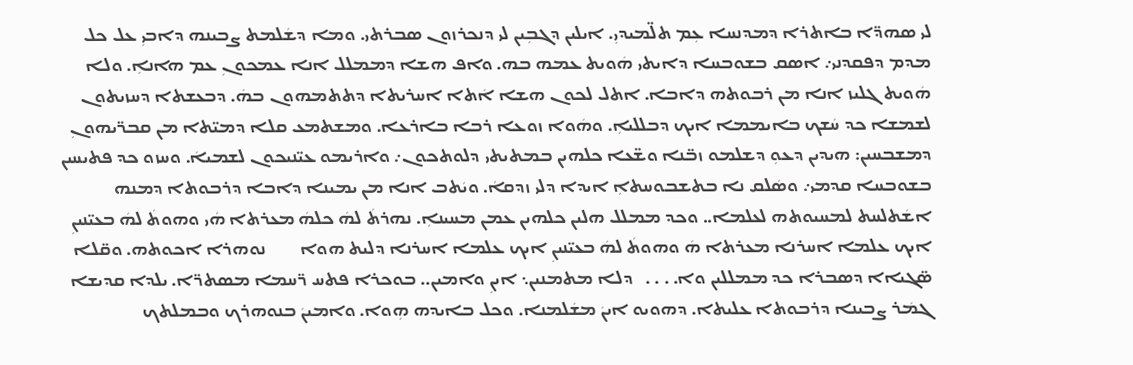ܠܝ ܣܗܕ̈ܐ ܒܐܬܪܐ ܕܡܕܢܚܐ ܥܼܡ ܬܠ̈ܡܝܕܝܼ. ܐܝܠܝܢ ܕܓܒܼܝܢ ܠܝ ܕܢܟܪܙܘܢ ܣܒܪܬܝ. ܘܡܐ ܕܫܿܠܡܬ ܨܒܝܢܗ ܕܐܒܝܼ ܥܠ ܟܠ ܡܕܡ ܕܦܩܕܢܝ܇ ܐܣܩ ܒܫܘܒܚܐ ܕܐܝܬܝ ܗܿܘܝܬ ܥܡܗ ܒܗ. ܘܐܦ ܗܫܐ ܕܡܡܠܠ ܐܢܐ ܥܡܟܘܢܼ ܥܡ ܗܐܢܐܼ. ܘܠܐ ܗܿܘܝܬ ܓܠܝܙ ܐܢܐ ܡܢ ܪܒܘܬܗ ܕܐܒܐ. ܐܬܠ ܠܟܘܢ ܗܫܐ ܐܿܬܐ ܐܚܪܝܬܐ ܕܬܬܡܗܘܢ ܒܗܿ. ܕܒܥܫܬܐ ܕܚܙܝܬܘܢ ܠܫܡܫܐ ܟܕ ܚܿܫܟ ܒܐܝܡܡܐ ܐܝܟ ܕܒܠܠܝܐܼ. ܘܗܿܘܐ ܙܘܥܐ ܪܒܐ ܒܐܪܥܐ. ܘܡܫܬܡܥ ܩܠܐ ܕܡܝ̈ܬܐ ܡܢ ܩܒܪ̈ܝܗܘܢܼ ܕܡܫܒܚܝܢ: ܗܝܕܝܢ ܕܥܘܼ ܕܫܠܡܘ ܙܒ̈ܢܐ ܘܫ̈ܥܐ ܟܠܗܝܢ ܒܡܬܝܬܝ ܕܠܘܬܟܘܢ܇ ܘܐܪܝܡܘ ܥܝ̈ܢܝܟܘܢ ܠܫܡܝܐܿ. ܘܚܙܘ ܟܕ ܦܬܝܚܝܢ ܒܫܘܒܚܐ ܩܕܡܝ܇ ܘܣܿܠܩ ܢܐ ܒܬܫܒܘܚܬܐܼ ܐܝܕܐ ܕܠܝ ܙܕܩܐܿ. ܘܝܿܬܒ ܐܢܐ ܡܢ ܝܡܝܢܐ ܕܐܒܐ ܕܪܒܘܬܐ ܕܡܢܗ ܐܫܿܬܠܚܬ ܠܡܚܝܘܬܗ ܠܥܠܡܐ.. ܘܟܕ ܡܡܠܠ ܗܠܝܢ ܟܠܗܝܢ ܥܡܢ ܡܚܝܢܐܼ. ܢܗܪܬܿ ܠܗܿ ܟܠܗܿ ܡܥܪܬܐ ܗܿܝ ܘܗܘܬܿ ܠܗܿ ܒܥܝ̈ܢܝܢܼ ܐܝܟ ܥܠܡܐ ܐܚܪܢܐ ܡܥܪܬܐ ܗܿ ܘܗܘܬܿ ܠܗܿ ܒܥܝ̈ܢܝܢܼ ܐܝܟ ܥܠܡܐ ܐܚܪܢܐ ܕܠܝܬ ܗܘܐ        ܢܘܗܪܐ ܐܟܘܬܗ. ܘܩ̈ܠܐ ܣ̈ܓܝܐܐ ܕܣܒܪܐ ܟܕ ܡܡܠܠܝܢ ܘܐ. . . .   ܕܠܐ ܡܬܡܢܝܢ܆ ܐܝܢܼ ܘܐܡܝܢ.. ܒܘܟܪܐ ܦܬܚ ܪ̈ܚܡܐ ܡܣܬܪ̈ܐ. ܝܠܕܐ ܩܕܝܫܐ ܓܡܿܪ ܨܒܝܢܐ ܕܪܒܘܬܐ ܥܠܝܬܐ. ܕܗܘܝܘ ܐܝܢܿ ܡܫܿܠܡܢܐ. ܘܟܠ ܒܐܝܕܗ ܗܼܘܐ. ܘܐܡܝܢܿ ܒܢܘܗܪܟ ܘܒܡܠܬܟ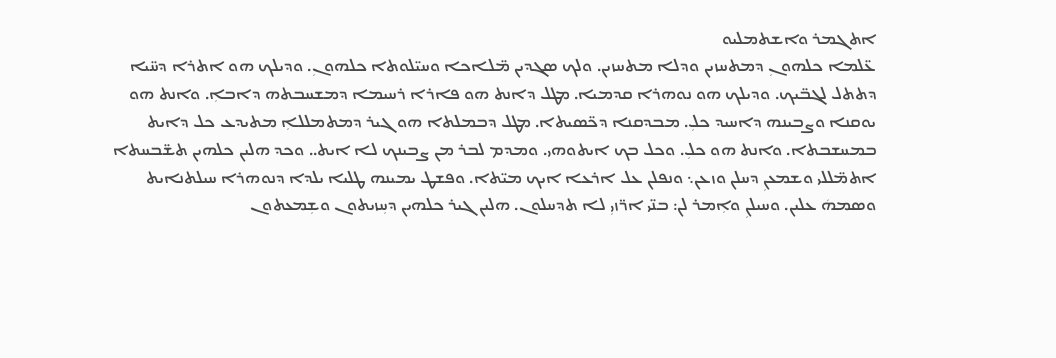ܐܬܓܡܪ ܘܐܫܬܡܠܝܘ
ܥ̈ܠܡܐ ܟܠܗܘܢܼ ܕܡܬܚܙܝܢ ܘܕܠܐ ܡܬܚܙܝܢ. ܘܠܟ ܣܓܕܝܢ ܡ̈ܠܐܟܐ ܘܚܝ̈ܠܘܬܐ ܟܠܗܘܢܼ. ܘܕܝܠܟ ܗܘ ܐܬܪܐ ܕܚ̈ܝܐ ܕܬܬܠ ܠܓܒ̈ܝܟ. ܘܕܝܠܟ ܗܘ ܢܘܗܪܐ ܩܕܡܝܐ. ܡܛܠ ܕܐܢܬ ܗܘ ܦܐܪܐ ܪܚܝܡܐ ܕܡܫܚܒܬܗ ܕܐܒܐܼ. ܘܐܢܬ ܗܘ ܝܘܩܢܐ ܘܨܒܝܢܗ ܕܐܚܝܕ ܟܠܼ. ܡܒܕܩܢܐ ܕܟ̈ܣܝܬܐ. ܡܛܠ ܕܒܡܠܬܐ ܗܘ ܓܝܪ ܕܡܬܡܠܠܐܼ ܡܬܝܕܥ ܟܠ ܕܐܝܬ ܒܡܚܫܒܬܐ. ܘܐܢܬ ܗܘ ܟܠܼ. ܘܟܠ ܒܟ ܐܝܬܘܗܝ. ܘܡܕܡ ܠܒܪ ܡܢ ܨܒܝܢܟ ܠܐ ܐܝܬ.. ܘܟܕ ܗܠܝܢ ܟܠܗܝܢ ܬܫ̈ܒܚܬܐ ܐܬܡ̈ܠܠܝ ܘܫܡܥܢܼ ܕܚܠܢ ܘܙܥܢ܆ ܘܢܦܠܢ ܥܠ ܐܪܥܐ ܐܝܟ ܡܝ̈ܬܐ. ܘܦܫܛ ܝܡܝܢܗ ܛܠܝܐ ܝܠܕܐ ܕܢܘܗܪܐ ܚܝܠܬܢܐܝܬ ܘܣܡܗܿ ܥܠܝܢ. ܘܚܝܠܢܼ ܘܐܼܡܪ ܠܢ: ܒܢ̈ܝ ܐܪ̈ܙܝܼ ܠܐ ܬܕܚܠܘܢ. ܗܠܝܢ ܓܝܪ ܟܠܗܝܢ ܕܚܼܙܝܬܘܢ ܘܫܼܡܥܬܘܢ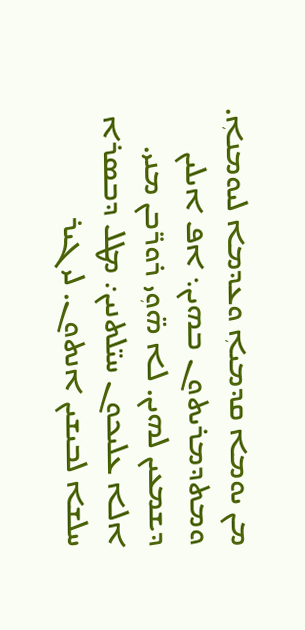ܡܢ ܝܘܡܐ ܩܕܡܝܐܼ ܘܥܕܡܐ ܠܝܘܡܢܐܼ. ܘܡܬܕܡܪܝܬܘܢ ܒܗܝܢ܆ ܐܦ ܐܝܠܝܢ ܕܫܡܥܝܢ ܠܗܝܢ. ܠܐ ܗ̈ܘܼܝ ܪܘܪ̈ܒܢ ܡܢܝ. ܐܠܐ ܥܠܝܟܘܢ ܚܝ̈ܠܬܢܝܢ܇ ܡܛܠ ܕܒܣܪܐ ܚܠܫܐ ܠܒܝܫܝܢ ܐܢܬܘܢ. ܠܝ ܓܝܪ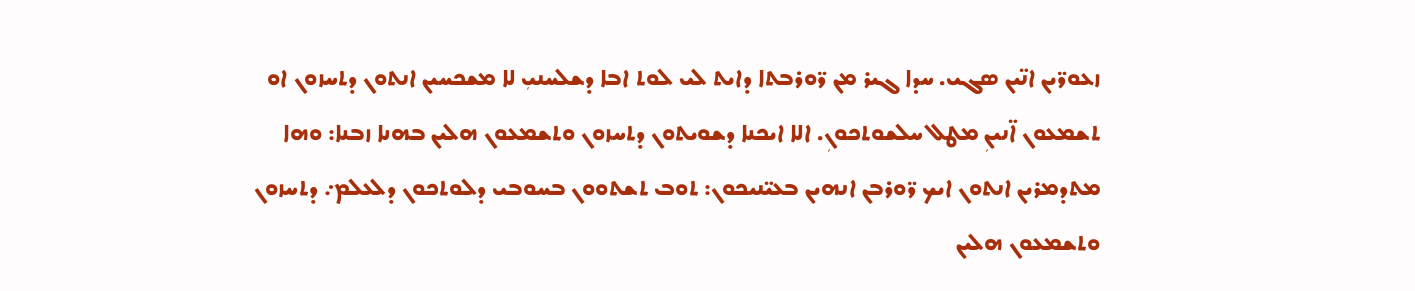ܙܥܘܪ̈ܝܢ ܐܢ̈ܝܢ ܣܓܝ. ܚܕܐ ܓܝܪ ܡܢ ܪ̈ܘܪܒܬܐ ܕܐܝܬ ܠܝ ܠܘܬ ܐܒܐ ܕܫܠܚܢܝܼ ܠܐ ܡܫܟܚܝܢ ܐܢܬܘܢ ܕܬܚܙܘܢ ܐܘ ܬܫܡܥܘܢ ܐ̈ܢܝܢܼ ܡܛܠ ܚܠܫܘܬܟܘܢܼ. ܐܠܐ ܐܝܟܢܐ ܕܫܘܝܬܘܢ ܕܬܚܙܘܢ ܘܬܫܡܥܘܢ ܗܠܝܢ ܒܗܢܐ ܙܒܢܐ: ܘܗܐ ܡܬܕܡܪܝܢ ܐܢܬܘܢ ܐܝܟ ܪ̈ܘܪܒܢ ܐܢܗܝܢ ܒܥܝ̈ܢܝܟܘܢ: ܬܘܒ ܬܫܬܘܘܢ ܒܚܘܒܝ ܕܠܘܬܟܘܢ ܕܠܥܠܡ܇ ܕܬܚܙܘܢ ܘܬܫܡܥܘܢ ܗܠܝܢ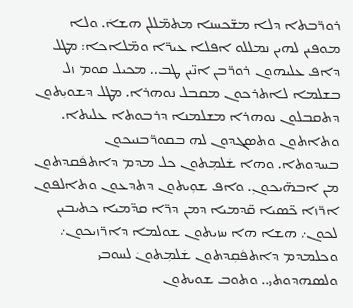ܪܘܪ̈ܒܬܐ ܕܠܐ ܡܫ̈ܟܚܢܐ ܡܬܡ̈ܠܠܢ ܗܫܐܿ. ܘܠܐ ܡܘܦܝܢ ܠܗܝܢ ܢܡܠܠܘ ܐܦܠܐ ܥܝܪ̈ܐ ܘܡ̈ܠܐܟܐ: ܡܛܠ ܕܐܦ ܥܠܝܗܘܢ ܪܘܪ̈ܒܢ ܐܢ̈ܝܢ ܛܒ.. ܡܟܝܠ ܩܘܡ ܙܠ ܒܫܠܡܐ ܠܐܬܪܟܘܢ ܡܩܒܠ ܢܘܗܪܐ. ܡܛܠ ܕܫܘܝܼܬܘܢ ܕܬܩܒܠܘܢ ܢܘܗܪܐ ܡܫܠܡܢܐ ܕܪܒܘܬܐ ܥܠܝܬܐ. ܘܬܐܬܘܢ ܘܬܣܓܕܘܢ ܠܗ ܒܩܘܪ̈ܒܢܝܟܘܢ
ܒܚܕܘܬܐ. ܘܗܐ ܫܿܠܡܼܬܘܢ ܟܠ ܡܕܡ ܕܐܬܦܿܩܕܬܘܢ ܡܢ ܐܒܗ̈ܝܟܘܢܼ. ܘܐܦ ܫܘܼܝܬܘܢ ܕܬܕܥܘܢ ܘܬܐܠܦܘܢ ܐܪ̈ܙܐ ܟ̈ܣܝܐ ܩ̈ܕܡܝܐ ܕܡܢ ܕܪ̈ܐ ܩܕ̈ܡܝܐ ܟܬܝܒܝܢ ܠܟܘܢ܇ ܗܫܐ ܗܐ ܚܙܝܬܘܢ ܫܘܠܡܐ ܕܐܪ̈ܙܝܟܘܢ܇ ܘܟܠܡܕܡ ܕܐܬܦܿܩܼܕܬܘܢ ܫܿܠܡܼܬܘܢܿ ܠܚܘܒܝ ܘܠܣܗܕܘܬܝ.. ܘܬܘܒ ܫܘܝܬܘܢ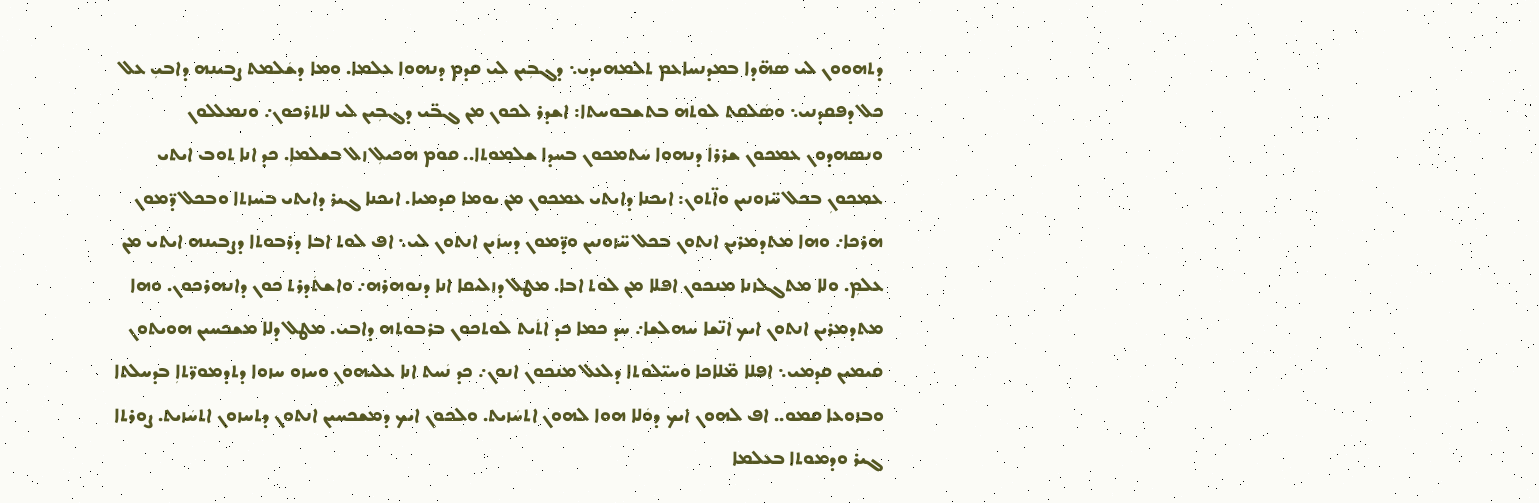ܕܬܗܘܘܢ ܠܝ ܣܗ̈ܕܐ ܒܡܕܢܚܐܥܡ ܬܠܡܗܝܕܝ܆ ܕܓܒܼܝܢ ܠܝ ܩܕܡ ܕܢܗܘܐ ܥܠܡܐ. ܘܡܐ ܕܫܿܠܡܬ ܨܒܝܢܗ ܕܐܒܝܼ ܥܠ ܟܠ ܕܦܩܕܢܝ܆ ܘܣܿܠܩܬ ܠܘܬܗ ܒܬܫܒܘܚܬܐ: ܐܫܕܪ ܠܟܘܢ ܡܢ ܓܒ̈ܝ ܕܓܒܼܝܢ ܠܝ ܠܐܬܪܟܘܢ܇ ܘܢܡܠܠܘܢ ܘܢܣܗܕܘܢ ܥܡܟܘܢ ܫܪܪܐܿ ܕܢܗܘܐ ܚܿܬܡܟܘܢ ܒܚܕܐ ܫܠܡܘܬܐ.. ܩܘܡ ܗܟܝܠܼ ܙܠ ܒܫܠܡܐܼ. ܟܕ ܐܢܐ ܬܘܒ ܐܝܬܝ ܥܡܟܘܢܼ ܒܟܠ ܚ̈ܙܘܢܝܢ ܘܐ̈ܬܘܢ: ܐܝܟܢܐ ܕܐܝܬܝ ܥܡܟܘܢ ܡܢ ܝܘܡܐ ܩܕܡܝܐ. ܐܝܟܢܐ ܓܝܪ ܕܐܝܬܝ ܒܚܙܬܐ ܘܒܟܠ ܕ̈ܡܘܢ ܗܪܟܐ܇ ܘܗܐ ܡܬܕܡܪܝܢ ܐܢܬܘܢ ܒܟܠ ܚ̈ܙܘܢܝܢ ܘܕ̈ܡܘܢ ܕܚܙܿܝܢ ܐܢܬܘܢ ܠܝ܆ ܐܦ ܠܘܬ ܐܒܐ ܕܪܒܘܬܐ ܕܨܒܝܢܗ ܐܝܬܝ ܡܢ ܥܠܡܼ. ܘܠܐ ܡܬܓܠܙܢܐ ܡܢܟܘܢ ܐܦܠܐ ܡܢ ܠܘܬ ܐܒܐ. ܡܛܠ ܕܙܠܝܩܐ ܐܢܐ ܕܢܘܗܪܗ܇ ܘܐܫܬܿܕܪܬ ܟܘܢ ܕܐܢܗܪܟܘܢ. ܘܗܐ ܡܬܕܡܪܝܢ ܐܢܬܘܢ ܐܝܟ ܐܢ̈ܫܐ ܚܗܠܫܐ܇ ܚܕ ܟܡܐ ܟܕ ܐܬܿܝܬ ܠܘܬܟܘܢ ܒܪܒܘܬܗ ܕܐܒܝ. ܡܛܠ ܕܠܐ ܡܫܟܚܝܢ ܗܘܝܬܘܢ ܩܝܡܝܢ ܩܕܡܝ܆ ܐܦܠܐ ܡ̈ܠܐܟܐ ܘܚܝ̈ܠܘܬܐ ܕܠܥܠ ܡܢܟܘܢ ܐܢܘܢ܇ ܟܕ ܢܿܚܬ ܐܢܐ ܥܠܝܗܘܢܼ ܘܚܙܘ ܚܙܘܐ ܕܬܕܡܘܪ̈ܬܐܼ ܒܕܚܠܬܐ ܘܒܙܘܥܐ ܩܡܘ.. ܐܦ ܠܗܘܢ ܐܝܟ ܕܘܿܠܐ ܗܘܐ ܠܗܘܢ ܐܬܚܿܙܝܬ. ܘܠܟܘܢ ܐܝܟ ܕܡܫܟܚܝܢ ܐܢܬܘܢ ܕܬܚܙܘܢ ܐܬܚܿܙܝܬ. ܨܘܪܬܐ ܓܝܪ ܘܕܡܘܬܐ ܒܥܠܡܐ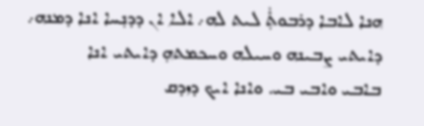ܗܢܐ ܠܐܒܐ ܕܪܒܘܬܑܼ ܠܝܬ ܠܗ܇ ܐܠܐ ܐܢ ܕܕܢܼܚܐ ܐܢܐ ܕܡܢܗ܇ ܕܐܝܬܝ ܨܒܝܢܗ ܘܚܝܠܗ ܘܚܟܡܬܗܼ ܕܐܝܬܝ ܐܢܐ
ܒܐܒܝ ܘܐܒܝ ܒܝ. ܘܐܢܐ ܐܝܟ ܕܙܕܩ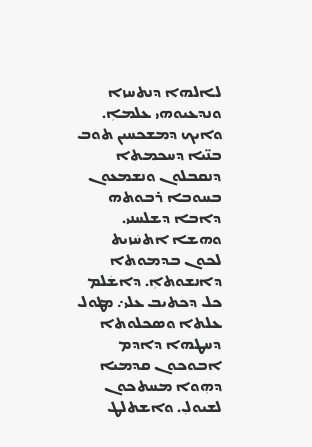ܠܐܠܗܐ ܕܢܬܚܙܐ ܘܢܕܥܝܘܗܝ ܥܠܡܐܼ. ܘܐܝܟ ܕܡܫܟܚܝܢ ܬܘܒ ܒܢ̈ܝܐ ܕܚܟܡܬܐ ܕܢܩܒܠܘܢ ܘܢܫܡܥܘܢ ܒܚܘܒܐ ܪܒܘܬܗ ܕܐܒܐ ܕܫܠܚܢܝ. ܘܗܫܐ ܐܬܚܿܙܝܬ ܠܟܘܢ ܒܕܡܘܬܐ ܕܐܢܫܘܬܐܼ. ܕܐܫܿܠܡ ܟܠ ܕܟܬܝܒ ܥܠܝ܇ ܡܛܘܠ ܥܠܬܐ ܘܣܟܠܘܬܐ ܕܚܛܗܐ ܕܐܕܡ ܐܒܘܟܘܢ ܩܕܡܝܐ ܕܗܼܘܐ ܡܚܬܟܘܢ ܠܫܝܘܠܼ. ܘܐܫܬܠܛ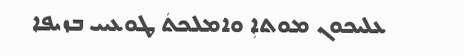ܥܠܝܟܘܢ ܡܘܬܐܼ ܘܐܡܠܟܬܿ ܛܘܥܝܝ ܒܙܝܦܐ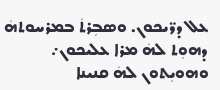ܥܠ ܕܪ̈ܝܟܘܢ. ܘܣܒܼܪܬܿ ܒܡܪܚܘܬܗܿ ܕܗܘܼܬ ܠܗܿ ܡܪܐ ܥܠܝܟܘܢ܇ ܘܗܘܝܼܬܘܢ ܠܗܿ ܩܢܝܢܐ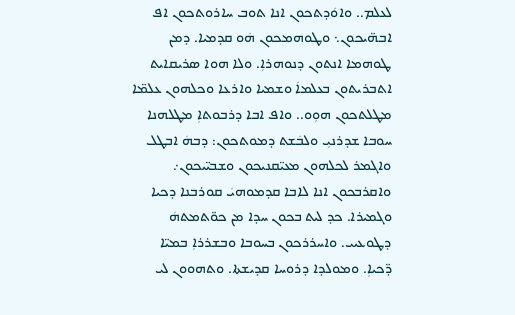ܠܥܠܡ.. ܘܐܘܿܕܬܟܘܢ ܐܢܐ ܬܘܒ ܚܐܪܘܬܟܘܢ ܐܦ ܐܒܗ̈ܝܟܘܢ܆ ܘܛܘܗܡܟܘܢ ܗܿܘ ܩܕܡܝܐ. ܕܡܢ ܛܘܗܡܐ ܐܢܬܘܢ ܕܢܘܗܪܐܼ. ܘܠܐ ܗܘܐ ܣܪܝܩܐܝܬ ܐܬܒܪܝܬܘܢ ܒܥܠܡܐܿ ܘܫܡܝܐ ܘܐܪܥܐ ܘܟܠܗܘܢ ܥܠܡ̈ܐ ܡܛܠܬܟܘܢ ܗܘܼܘ.. ܘܐܦ ܐܒܐ ܕܪܒܘܬܐܼ ܡܛܠܗܢܐ ܚܘܒܐ ܫܕܪܢܝܼ ܘܠܒܿܫܬ ܕܡܘܬܟܘܢ: ܕܒܗܿ ܐܒܛܠ ܘܐܓܡܪ ܠܟܠܗܘܢ ܡܥܝ̈ܩܢܝܟܘܢ ܘܫܒܝ̈ܝܟܘܢ܇ ܘܐܩܪܒܟܘܢ ܐܢܐ ܠܐܒܐ ܩܕܡܘܗܝܿ ܩܘܪܒܢܐ ܕܟܝܐ ܘܓܡܝܪܐ. ܟܕ ܠܝܬ ܒܟܘܢ ܚܕܐ ܡܢ ܟܘ̈ܬܡܬܗܿ ܕܛܘܥܝܝ. ܘܐܚܪܪܟܘܢ ܒܚܘܒܐ ܘܒܫܪܪܐܼ ܒܡܝ̈ܐ ܕ̈ܟܝܐܼ. ܘܡܘܠܕܐ ܕܪܘܚܐ ܩܕܝܫܬܐ. ܘܬܗܘܘܢ ܠܝ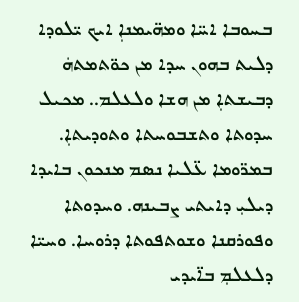ܒܚܘܒܐ ܐܚ̈ܐ ܘܡܗ̈ܝܡܢܐܼ ܐܝܟ ܝ̈ܠܘܕܐ ܕܠܝܬ ܒܗܘܢ ܚܕܐ ܡܢ ܟܘ̈ܬܡܬܗܿ ܕܒܝܫܬܐܼ ܡܢ ܗܫܐ ܘܠܥܠܡ.. ܡܟܝܠ ܚܕܘܬܐ ܘܬܫܒܘܚܬܐ ܘܬܘܕܝܬܐܼ. ܒܡܪ̈ܘܡܐ ܥ̈ܠܝܐ ܢܣܡ ܡܢܟܘܢ ܒܐܝܕܐ ܕܝܠܝܼ ܕܐܝܬܝ ܨܒܝܢܗ. ܘܚܕܘܬܐ ܘܦܘܪܩܢܐ ܘܫܘܬܦܘܬܐ ܕܪܘܚܐ. ܘܚܝ̈ܐ ܕܠܥܠܡܼ ܒܐ̈ܝܕܝ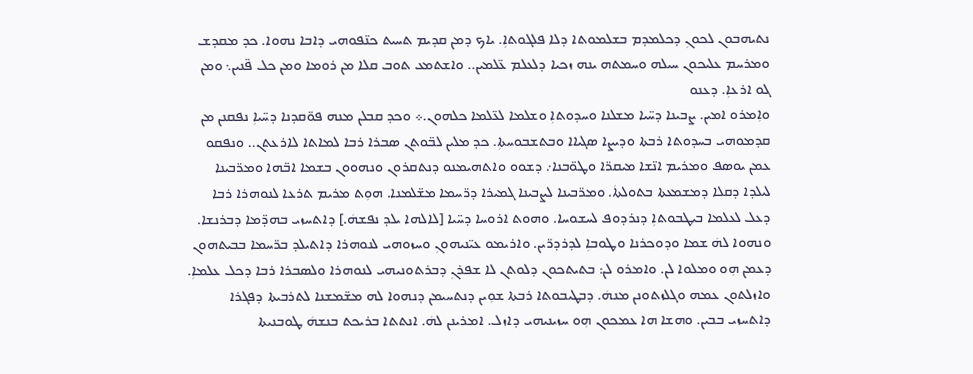ܢܬܝܗܒܘܢ ܠܟܘܢܼ ܕܟܠܡܕܡ ܒܫܠܡܘܬܐ ܕܠܐ ܦܠܓܘܬܐܼ. ܝܐܟ ܕܡܢ ܩܕܝܡ ܬܚܝܬ ܟܢ̈ܦܘܗܝ ܕܐܒܐ ܢܗܘܐ. ܟܕ ܡܩܕܫ ܘܡܪܚܡ ܥܠܝܟܘܢ ܚܝܠܗ ܘܚܡܬܗ ܝܢܗ ܙܟܝܐ ܕܠܥܠܡ ܥ̈ܠܡܝܢ.. ܘܐܫܬܡܥ ܬܘܒ ܩܠܐ ܡܢ ܪܘܡܐ ܘܡܢ ܟܠ ܦ̈ܢܝܢ܆ ܘܡܢ ܓܘ ܐܪܥܐܼ. ܕܥܢܘ
ܘܐܼܡܪܘ ܐܡܝܢ. ܨܒܝܢܐ ܕܚ̈ܝܐ ܡܫܠܢܐ ܘܚܕܘܬܐܼ ܘܫܠܡܐ ܠܥ̈ܠܡܐ ܟܠܗܘܢ.܀ ܘܟܕ ܩܒܠܢ ܡܢܗ ܦܘ̈ܩܕܢܐ ܕܚ̈ܝܐܼ ܢܦܩܢܢ ܡܢ ܩܕܡܘܗܝ ܒܚܕܘܬܐ ܪܒܬܐ ܘܕܝܨܐ ܣܓܝܐܐ ܘܒܬܫܒܘܚܬܐܼ. ܟܕ ܡܠܝܢ ܠܒ̈ܘܬܢ ܣܒܪܐ ܪܒܐ ܠܡܐܬܐ ܠܐܪܥܬܢ.. ܘܢܦܩܘ ܥܡܢ ܝܘܣܦ ܘܡܪܝܡ ܐܢ̈ܫܐ ܡܝܩܪ̈ܐ ܘܛܘ̈ܒܢܐ܇ ܕܫܘܘ ܘܐܬܗܝܡܢܘ ܕܢܬܩܪܘܢ ܘܢܗܘܘܢ ܒܫܡܐ ܐܒ̈ܗܐ ܘܡܪ̈ܒܝܢܐ ܠܝܠܕܐ ܕܩܠܐ ܕܡܫܡܥܬܐ ܒܬܘܠܬܐܿ. ܘܡܪ̈ܒܝܢܐ ܠܨܒܝܢܐ ܓܡܝܪܐ ܕܪ̈ܚܡܐ ܡܫ̈ܠܡܢܐ. ܗܘܼܬ ܡܪܝܡ ܬܪܥܐ ܠܢܘܗܪܐ ܪܒܐ ܕܥܠ ܠܥܠܡܐ ܒܝܛܒܘܬܐܼ ܕܢܪܕܘܦ ܠܚܫܘܚܐ. ܘܗܘܬ ܐܪܘܚܐ ܕܚ̈ܝܐ [ܠܐܠܗܐ ܝܠܕ ܢܦܫܗܿ.] ܕܐܬܚܙܝ ܒܗܕ̈ܡܐ ܕܒܪܢܫܐ. ܘܢܗܘܐ ܠܗܿ ܫܡܐ ܘܕܘܟܪܢܐ ܘܛܘܒܐܼ ܠܕܪܕܪ̈ܝܢ. ܘܐܪܝܡܘ ܥܝ̈ܢܝܗܘܢܼ ܘܚܙܘܗܝ ܠܢܘܗܪܐ ܕܐܬܝܠܕ ܒܪ̈ܚܡܐ ܒܒܝܬܗܘܢ ܕܥܡܢ ܗܼܘ ܘܡܠܘܐ ܠܢ. ܘܐܡܪܘ ܠܢ: ܒܬܝܬܟܘܢ ܕܠܘܬܢ ܠܐ ܫܦܪܢܼ ܕܒܪܬܘܢܝܗܝ ܠܢܘܗܪܐ ܘܠܣܒܪܐ ܪܒܐ ܕܟܠ ܥܠܡܐܼ. ܘܐܙܠܬܘܢ ܥܡܗ ܘܓܠܙܬܘܢܢ ܡܢܗܿ. ܕܒܛܝܒܘܬܐ ܪܒܬܐ ܫܘܼܝܢ ܕܢܬܚܝܡܢ ܕܢܗܘܐ ܠܗ ܡܫ̈ܡܫܢܐ ܠܬܪܒܝܬܐ ܕܦܓܪܐ ܕܐܬܚܙܝ ܒܒܝܢ. ܘܗܫܐ ܗܐ ܥܡܟܘܢ ܗܼܘ ܚܙܝܢܝܗܝ ܕܐܙܠ. ܐܡܪܝܢܢ ܠܗܿ. ܐܢܬܬܐ ܒܪܝܟܬ ܒܢܫܗܿ ܛܘܒܢܝܬܐ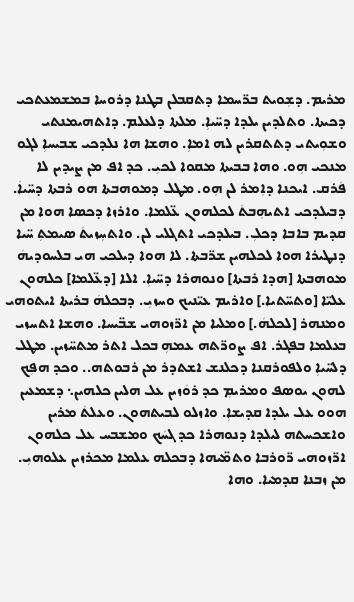ܡܪܝܡ. ܕܫܼܘܝܬ ܒܪ̈ܚܡܐ ܕܬܩܒܠܢ ܒܛܢܐ ܕܪܘܚܐ ܒܡܫܡܥܬܟܝ ܕܟܝܬܐ. ܘܬܠܕܝܢ ܝܠܕܐ ܕܚ̈ܝܐܼ. ܡܠܬܐ ܕܠܥܠܡ. ܕܐܬܗܝܡܢܬܝ ܘܫܘܼܝܬܝ ܕܬܬܩܪܝܢ ܠܗ ܐܡܐܼ. ܘܗܫܐ ܗܐ ܢܠܕܟܝ ܫܒܝܚܐܼ ܠܓܘ ܡܢܟܝ ܗܼܘ. ܘܗܐ ܒܒܝܬܐ ܡܩܘܐ ܠܟܝܼ. ܟܕ ܐܦ ܡܢ ܨܝܕܝܢ ܠܐ ܦܿܪܩ. ܐܝܟܢܐ ܕܐܼܡܪ ܠܢ ܗܼܘ. ܡܛܠ ܕܡܘܗܒܬܐ ܗܘ ܪܒܬܐ ܕܚ̈ܝܐܿ. ܕܒܝܠܕܟܝ ܐܬܝܗܼܒܬܿ ܠܟܠܗܘܢ ܥ̈ܠܡܐ. ܘܐܪܙܐ ܕܟܣܐ ܗܘܐ ܡܢ
ܩܕܝܡ ܒܐܒܐ ܕܟܠܼ. ܒܝܠܕܟܝ ܐܬܓܠܝ ܠܢ. ܘܐܬܚܼܙܝܬܿ ܣܝܡܬܼ ܚ̈ܝܐ ܕܢܛܝܪܐ ܗܘܐ ܠܟܠܗܝܢ ܫܪ̈ܒܬܐ. ܠܐ ܗܘܐ ܕܝܠܟܝ ܗܝ ܒܠܚܘܕܝܗܿ ܡܘܗܒܬܐ [ܗܕܐ ܪܒܬܐ] ܘܢܘܗܪܐ ܕܚ̈ܝܐܼ. ܐܠܐ [ܕܥ̈ܠܡܐ] ܟܠܗܘܢ ܥܠܝ̈ܐ [ܘܬܚ̈ܬܝܐ.] ܘܐܪܝܡ ܥܝ̈ܢܝܟ ܘܚܙܝܼ. ܕܒܟܠܗܿ ܒܪܝܬܐ ܐܝܬܘܗܝ ܘܡܢܗܪ [ܠܟܠܗܿ.] ܘܡܠܝܐ ܡܢ ܐܪ̈ܙܘܗܝ ܫܒ̈ܝܚܐ. ܘܗܫܐ ܐܬܚܙܝ ܒܥܠܡܐ ܒܦܓܪ. ܐܦ ܨܘܪ̈ܬܗ ܥܡܗܼ ܒܟܠ ܐܬܪ ܡܬܚ̈ܙܝܢ. ܡܛܠ ܕܠܚ̈ܝܐܼ ܘܠܦܘܪܩܢܐ ܕܟܠܢܫ ܐܫܬܕܪ ܡܢ ܪܒܘܬܗ.. ܘܟܕ ܗܦܼܟ ܠܗܘܢ ܝܘܣܦ ܘܡܪܝܡܼ ܟܕ ܪܘܿܙܝܢ ܥܠ ܗܠܝܢ ܟܠܗܝܢ܆ ܕܫܡܥܝܢ ܗܘܘ ܥܠ ܝܠܕܐ ܩܕܝܫܐܼ. ܘܐܙܠܘ ܠܒܝܬܗܘܢ. ܘܥܠܬܿ ܡܪܝܢ ܘܐܫܟܚܬܗ ܠܝܠܕܐ ܕܢܘܗܪܐ ܟܕ ܓܚܿܟ ܘܡܫܒܚ ܥܠ ܟܠܗܘܢ ܐܪ̈ܙܘܗܝ ܪ̈ܘܪܒܐ ܘܬܡ̈ܝܗܐ ܕܒܟܠܗ ܥܠܡܐ ܡܟܪܙܝܢ ܥܠܘܗܝܼ. ܡܢ ܙܒܢܐ ܩܕܡܝܐ. ܘܗܐ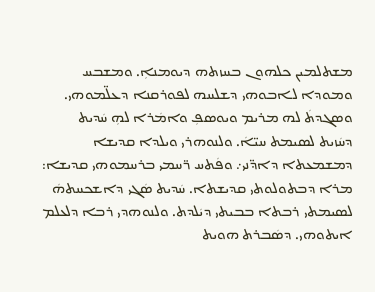ܡܫܬܠܡܝܢ ܟܠܗܘܢ ܒܚܙܬܗ ܕܝܘܡܢܐܼ. ܘܡܫܒܚ ܘܡܘܕܐ ܠܐܒܘܗܝ ܕܫܠܚܗ ܠܦܘܪܩܢܐ ܕܥܠ̈ܡܘܗܝ. ܘܣܓܕܬܿ ܠܗ ܡܪܝܡ ܘܝܘܣܦܼ ܘܐܡܿܪܐ ܠܗܼ ܚܿܕܝܬ ܕܚܿܙܝܬ ܠܣܝܡܬ ܚܝ̈ܐܿ. ܘܠܢܘܗܪܝ ܘܝܠܕܐ ܩܕܝܫܐ ܕܡܫܡܥܬܐ ܕܐܕ̈ܢܝ܇ ܘܦܿܬܚ ܪ̈ܚܡܝ ܒܪܚܡܘܗܝ ܩܕܝܫܐ: ܡܪܐ ܕܒܬܘܠܘܬܝ ܩܕܝܫܬܐ. ܚܿܕܝܬ ܣܿܓܝ ܕܐܫܟܚܬܗܿ ܠܣܝܡܬܝ ܪܒܬܐ ܒܒܝܬܝ ܕܝܿܠܕܬ. ܘܠܢܘܗܕܝ ܪܒܐ ܕܠܥܠܡ ܐܝܬܘܗܝ. ܕܣܿܒܪܬ ܗܘܝܬ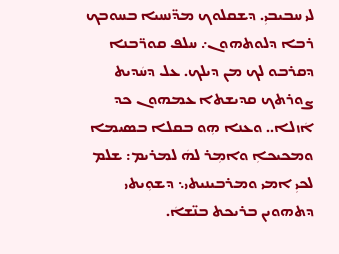ܠܝ ܚܒܝܒܝܼ. ܕܫܩܠܘܟ ܡܕ̈ܢܚܝܐ ܒܚܘܒܟ ܪܒܐ ܕܠܘܬܗܘܢ܇ ܚܠܦ ܩܘܪ̈ܒܢܐ ܕܩܪܒܘ ܠܟ ܡܢ ܕܝܠܟ. ܥܠ ܕܚܿܕܝܬ ܨܘܪܬܟ ܩܕܝܫܬܐ ܥܡܗܘܢ ܟܕ ܐܿܙܠܐ.. ܘܥܢܐ ܗܼܘ ܒܩܠܐ ܒܣܝܡܐ ܘܡܟܝܟܐܼ ܘܐܡܼܪ ܠܗܿ ܠܡܪܝܡ: ܫܠܡ ܠܟܝܼ ܐܡܝ ܘܡܪܒܝܢܝܬܝ܆ ܕܫܘܼܝܬܝ ܕܬܗܘܝܢ ܒܪܝܟܬ ܒܢ̈ܫܐܿ.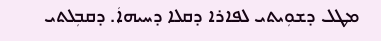ܡܛܠ ܕܫܘܼܝܬܝ ܠܦܐܪܐ ܕܩܠܐ ܕܚܝܗܐܿ. ܕܩܒܼܠܬܝ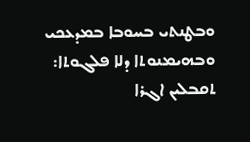ܘܒܛܢܬܝ ܒܚܘܒܐ ܒܡܕܥܟܝ ܘܒܗܝܡܢܘܬܐ ܕܠܐ ܦܠܓܘܬܐ: ܬܩܒܠܝܢ ܐܓܪܐ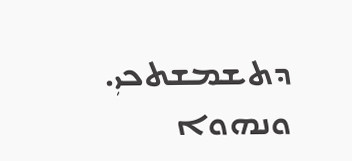ܕܬܫܡܫܬܟܝܼ. ܘܢܗܘܐ